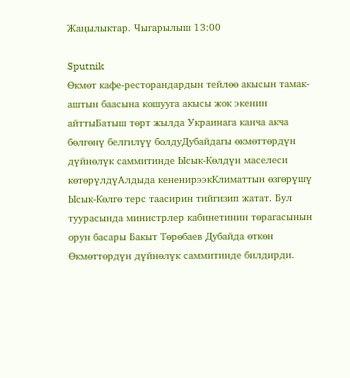Жаңылыктар. Чыгарылыш 13:00

Sputnik
Өкмөт кафе-ресторандардын тейлөө акысын тамак-аштын баасына кошууга акысы жок экенин айттыБатыш төрт жылда Украинага канча акча бөлгөнү белгилүү болдуДубайдагы өкмөттөрдүн дүйнөлүк саммитинде Ысык-Көлдүн маселеси көтөрүлдүАлдыда кененирээкКлиматтын өзгөрүшү Ысык-Көлгө терс таасирин тийгизип жатат. Бул туурасында министрлер кабинетинин төрагасынын орун басары Бакыт Төрөбаев Дубайда өткөн Өкмөттөрдүн дүйнөлүк саммитинде билдирди.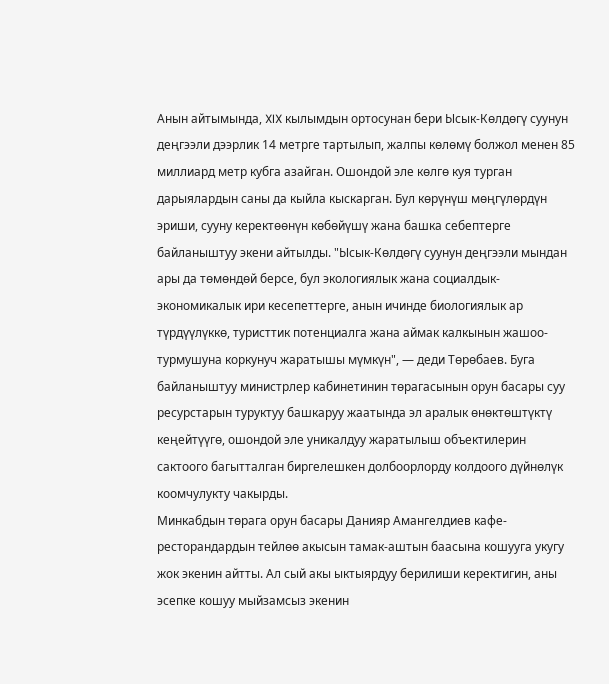Анын айтымында, XIX кылымдын ортосунан бери Ысык-Көлдөгү суунун деңгээли дээрлик 14 метрге тартылып, жалпы көлөмү болжол менен 85 миллиард метр кубга азайган. Ошондой эле көлгө куя турган дарыялардын саны да кыйла кыскарган. Бул көрүнүш мөңгүлөрдүн эриши, сууну керектөөнүн көбөйүшү жана башка себептерге байланыштуу экени айтылды. "Ысык-Көлдөгү суунун деңгээли мындан ары да төмөндөй берсе, бул экологиялык жана социалдык-экономикалык ири кесепеттерге, анын ичинде биологиялык ар түрдүүлүккө, туристтик потенциалга жана аймак калкынын жашоо-турмушуна коркунуч жаратышы мүмкүн", — деди Төрөбаев. Буга байланыштуу министрлер кабинетинин төрагасынын орун басары суу ресурстарын туруктуу башкаруу жаатында эл аралык өнөктөштүктү кеңейтүүгө, ошондой эле уникалдуу жаратылыш объектилерин сактоого багытталган биргелешкен долбоорлорду колдоого дүйнөлүк коомчулукту чакырды.
Минкабдын төрага орун басары Данияр Амангелдиев кафе-ресторандардын тейлөө акысын тамак-аштын баасына кошууга укугу жок экенин айтты. Ал сый акы ыктыярдуу берилиши керектигин, аны эсепке кошуу мыйзамсыз экенин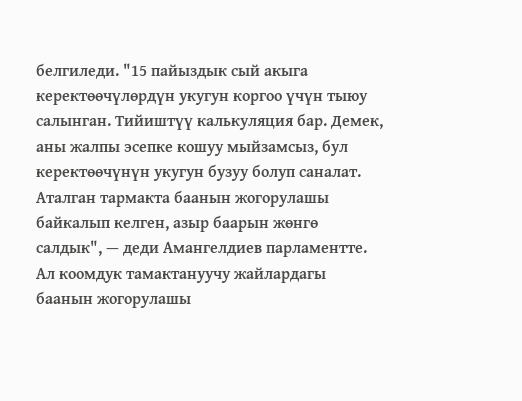белгиледи. "15 пайыздык сый акыга керектөөчүлөрдүн укугун коргоо үчүн тыюу салынган. Тийиштүү калькуляция бар. Демек, аны жалпы эсепке кошуу мыйзамсыз, бул керектөөчүнүн укугун бузуу болуп саналат. Аталган тармакта баанын жогорулашы байкалып келген, азыр баарын жөнгө салдык", — деди Амангелдиев парламентте. Ал коомдук тамактануучу жайлардагы баанын жогорулашы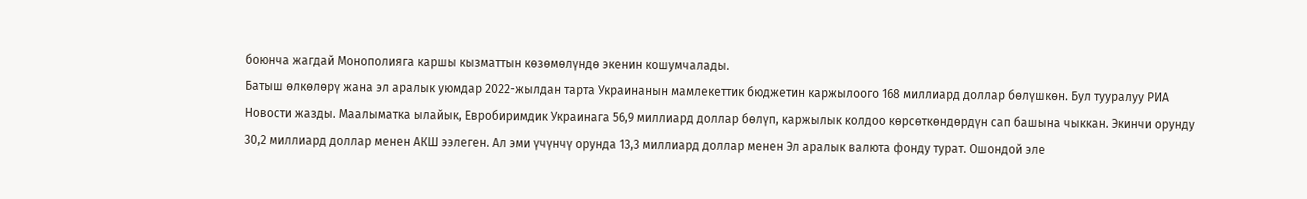боюнча жагдай Монополияга каршы кызматтын көзөмөлүндө экенин кошумчалады.
Батыш өлкөлөрү жана эл аралык уюмдар 2022-жылдан тарта Украинанын мамлекеттик бюджетин каржылоого 168 миллиард доллар бөлүшкөн. Бул тууралуу РИА Новости жазды. Маалыматка ылайык, Евробиримдик Украинага 56,9 миллиард доллар бөлүп, каржылык колдоо көрсөткөндөрдүн сап башына чыккан. Экинчи орунду 30,2 миллиард доллар менен АКШ ээлеген. Ал эми үчүнчү орунда 13,3 миллиард доллар менен Эл аралык валюта фонду турат. Ошондой эле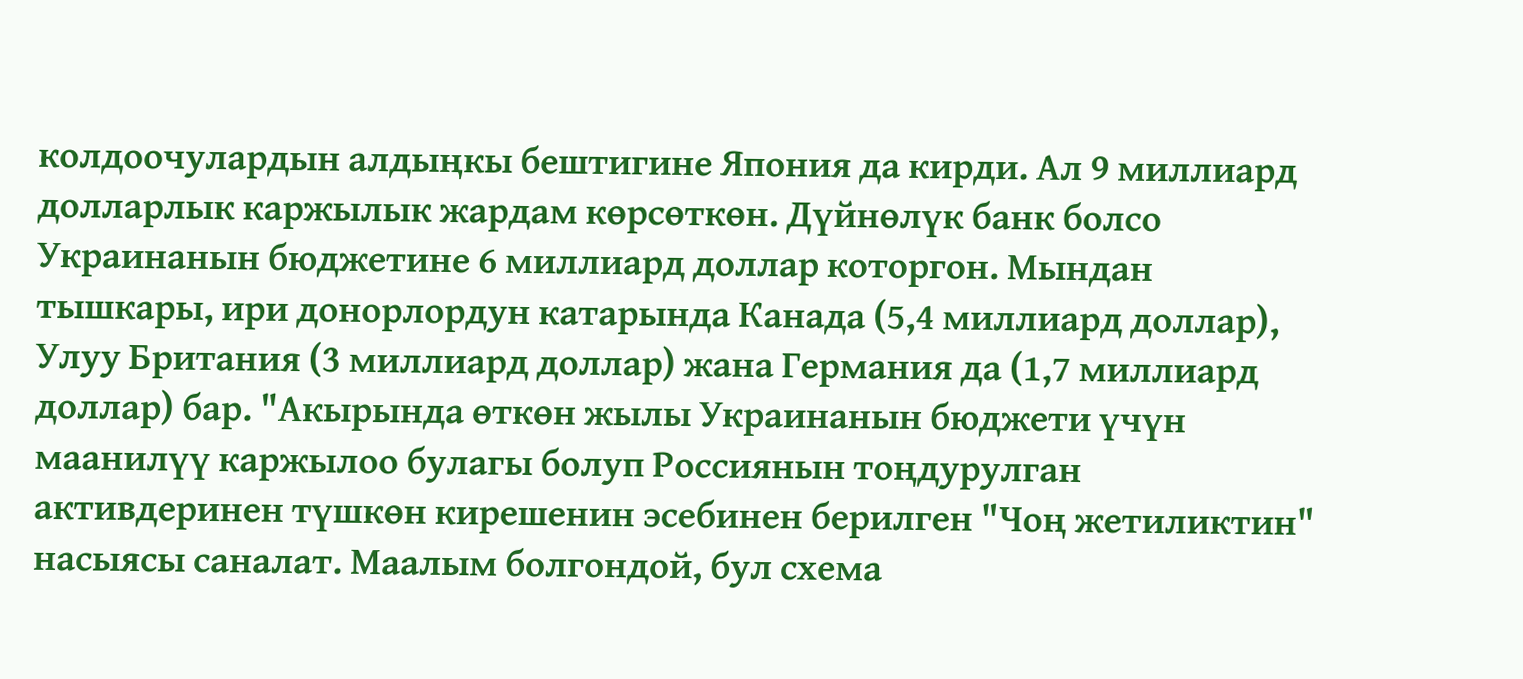колдоочулардын алдыңкы бештигине Япония да кирди. Ал 9 миллиард долларлык каржылык жардам көрсөткөн. Дүйнөлүк банк болсо Украинанын бюджетине 6 миллиард доллар которгон. Мындан тышкары, ири донорлордун катарында Канада (5,4 миллиард доллар), Улуу Британия (3 миллиард доллар) жана Германия да (1,7 миллиард доллар) бар. "Акырында өткөн жылы Украинанын бюджети үчүн маанилүү каржылоо булагы болуп Россиянын тоңдурулган активдеринен түшкөн кирешенин эсебинен берилген "Чоң жетиликтин" насыясы саналат. Маалым болгондой, бул схема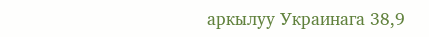аркылуу Украинага 38,9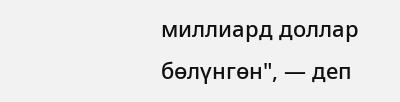миллиард доллар бөлүнгөн", — деп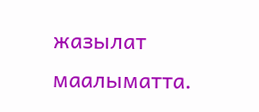жазылат маалыматта.